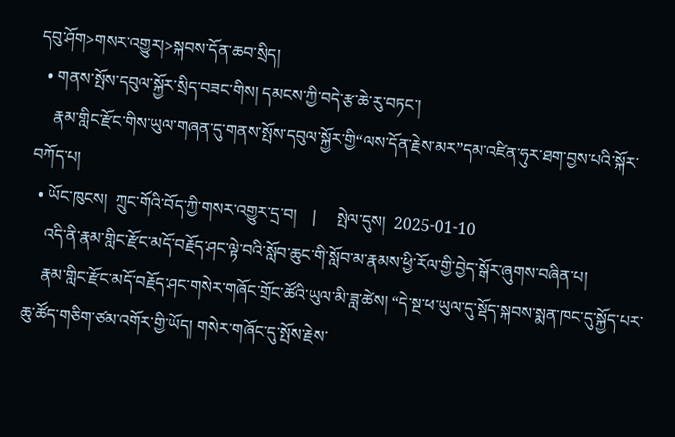དབུ་ཤོག>གསར་འགྱུར།>སྐབས་དོན་ཆབ་སྲིད།
  • གནས་སྤོས་དབུལ་སྐྱོར་སྲིད་བཟང་གིས། དམངས་ཀྱི་བདེ་རྩ་ཆེ་རུ་བཏང་།
    རྣམ་གླིང་རྫོང་གིས་ཡུལ་གཞན་དུ་གནས་སྤོས་དབུལ་སྐྱོར་གྱི“ལས་དོན་རྗེས་མར”དམ་འཛིན་ཧུར་ཐག་བྱས་པའི་སྐོར་བཀོད་པ།
  • ཡོང་ཁུངས།  ཀྲུང་གོའི་བོད་ཀྱི་གསར་འགྱུར་དྲ་བ།    |     སྤེལ་དུས།  2025-01-10
    འདི་ནི་རྣམ་གླིང་རྫོང་མདོ་བརྗོད་ཤང་ལྟེ་བའི་སློབ་ཆུང་གི་སློབ་མ་རྣམས་ཕྱི་རོལ་གྱི་བྱེད་སྒོར་ཞུགས་བཞིན་པ།
    རྣམ་གླིང་རྫོང་མདོ་བརྗོད་ཤང་གསེར་གཞོང་གྲོང་ཚོའི་ཡུལ་མི་ཟླ་ཚེས། “དེ་སྔ་ཕ་ཡུལ་དུ་སྡོད་སྐབས་སྨན་ཁང་དུ་སྐྱོད་པར་ཆུ་ཚོད་གཅིག་ཙམ་འགོར་གྱི་ཡོད། གསེར་གཞོང་དུ་སྤོས་རྗེས་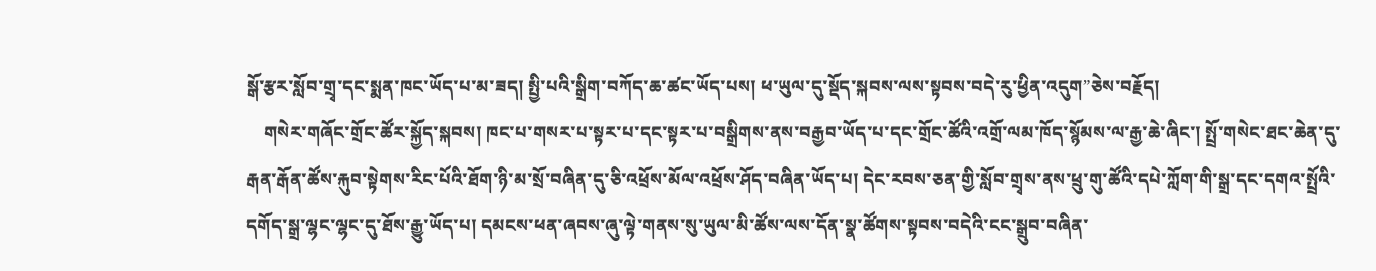སྒོ་རྩར་སློབ་གྲྭ་དང་སྨན་ཁང་ཡོད་པ་མ་ཟད། སྤྱི་པའི་སྒྲིག་བཀོད་ཆ་ཚང་ཡོད་པས། ཕ་ཡུལ་དུ་སྡོད་སྐབས་ལས་སྟབས་བདེ་རུ་ཕྱིན་འདུག”ཅེས་བརྗོད།
    གསེར་གཞོང་གྲོང་ཚོར་སྐྱོད་སྐབས། ཁང་པ་གསར་པ་སྟར་པ་དང་སྟར་པ་བསྒྲིགས་ནས་བརྒྱབ་ཡོད་པ་དང་གྲོང་ཚོའི་འགྲོ་ལམ་ཁོད་སྙོམས་ལ་རྒྱ་ཆེ་ཞིང་། སྤྲོ་གསེང་ཐང་ཆེན་དུ་རྒན་རྒོན་ཚོས་རྐུབ་སྟེགས་རིང་པོའི་ཐོག་ཉི་མ་སྲོ་བཞིན་དུ་ཅི་འཕྲོས་མོལ་འཕྲོས་ཤོད་བཞིན་ཡོད་པ། དེང་རབས་ཅན་གྱི་སློབ་གྲྭས་ནས་ཕྲུ་གུ་ཚོའི་དཔེ་ཀློག་གི་སྒྲ་དང་དགའ་སྤྲོའི་དགོད་སྒྲ་ལྷང་ལྷང་དུ་ཐོས་རྒྱུ་ཡོད་པ། དམངས་ཕན་ཞབས་ཞུ་ལྟེ་གནས་སུ་ཡུལ་མི་ཚོས་ལས་དོན་སྣ་ཚོགས་སྟབས་བདེའི་ངང་སྒྲུབ་བཞིན་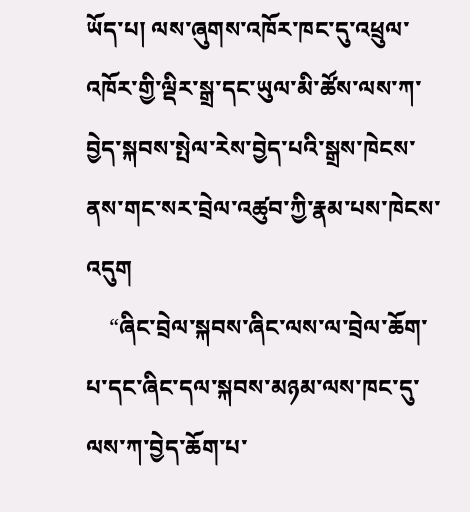ཡོད་པ། ལས་ཞུགས་འཁོར་ཁང་དུ་འཕྲུལ་འཁོར་གྱི་ལྡིར་སྒྲ་དང་ཡུལ་མི་ཚོས་ལས་ཀ་བྱེད་སྐབས་སྤེལ་རེས་བྱེད་པའི་སྒྲས་ཁེངས་ནས་གང་སར་བྲེལ་འཚུབ་ཀྱི་རྣམ་པས་ཁེངས་འདུག
    “ཞིང་བྲེལ་སྐབས་ཞིང་ལས་ལ་བྲེལ་ཆོག་པ་དང་ཞིང་དལ་སྐབས་མཉམ་ལས་ཁང་དུ་ལས་ཀ་བྱེད་ཆོག་པ་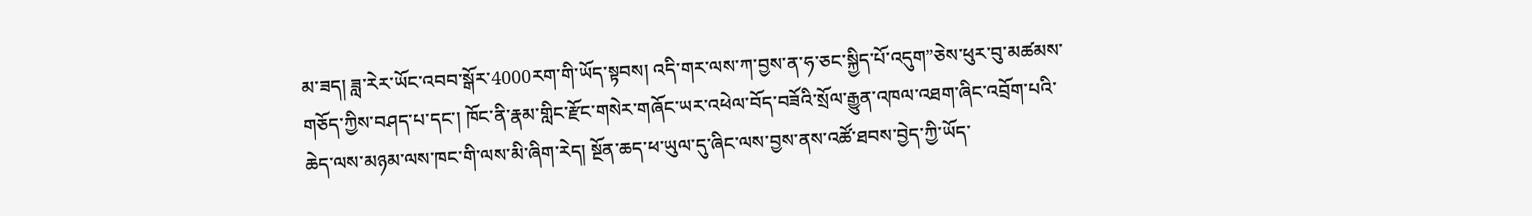མ་ཟད། ཟླ་རེར་ཡོང་འབབ་སྒོར་4000རག་གི་ཡོད་སྟབས། འདི་གར་ལས་ཀ་བྱས་ན་ཧ་ཅང་སྐྱིད་པོ་འདུག”ཅེས་ཕུར་བུ་མཚམས་གཅོད་ཀྱིས་བཤད་པ་དང་། ཁོང་ནི་རྣམ་གླིང་རྫོང་གསེར་གཞོང་ཡར་འཕེལ་བོད་བཟོའི་སྲོལ་རྒྱུན་འཁལ་འཐག་ཞིང་འབྲོག་པའི་ཆེད་ལས་མཉམ་ལས་ཁང་གི་ལས་མི་ཞིག་རེད། སྔོན་ཆད་ཕ་ཡུལ་དུ་ཞིང་ལས་བྱས་ནས་འཚོ་ཐབས་བྱེད་ཀྱི་ཡོད་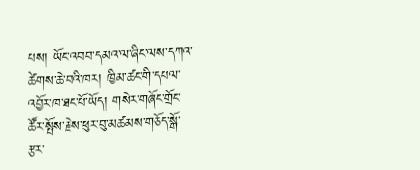པས། ཡོང་འབབ་དམའ་ལ་ཞིང་ལས་དཀའ་ཚེགས་ཆེ་བའི་ཁར། ཁྱིམ་ཚང་གི་དཔལ་འབྱོར་ཁ་ཐང་པོ་ཡོད། གསེར་གཞོང་གྲོང་ཚོར་སྤོས་རྗེས་ཕུར་བུ་མཚམས་གཅོད་སྒོ་རྩར་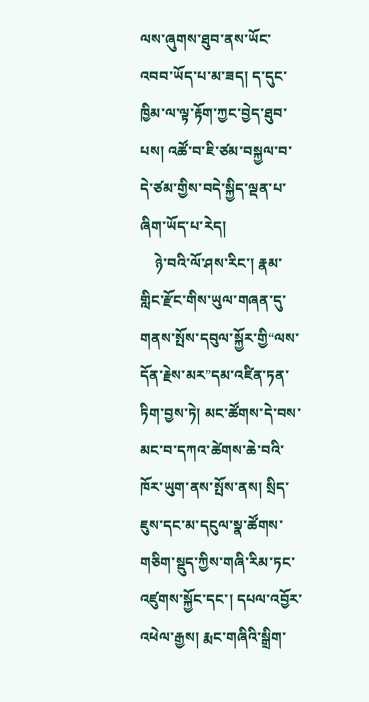ལས་ཞུགས་ཐུབ་ནས་ཡོང་འབབ་ཡོད་པ་མ་ཟད། ད་དུང་ཁྱིམ་ལ་ལྟ་རྟོག་ཀྱང་བྱེད་ཐུབ་པས། འཚོ་བ་ཇི་ཙམ་བསྐྱལ་བ་དེ་ཙམ་གྱིས་བདེ་སྐྱིད་ལྡན་པ་ཞིག་ཡོད་པ་རེད།
    ཉེ་བའི་ལོ་ཤས་རིང་། རྣམ་གླིང་རྫོང་གིས་ཡུལ་གཞན་དུ་གནས་སྤོས་དབུལ་སྐྱོར་གྱི“ལས་དོན་རྗེས་མར”དམ་འཛིན་ཏན་ཏིག་བྱས་ཏེ། མང་ཚོགས་དེ་བས་མང་བ་དཀའ་ཚེགས་ཆེ་བའི་ཁོར་ཡུག་ནས་སྤོས་ནས། སྲིད་ཇུས་དང་མ་དངུལ་སྣ་ཚོགས་གཅིག་སྡུད་ཀྱིས་གཞི་རིམ་ཏང་འཛུགས་སྐྱོང་དང་། དཔལ་འབྱོར་འཕེལ་རྒྱས། རྨང་གཞིའི་སྒྲིག་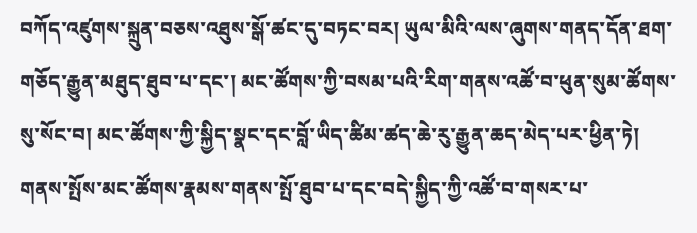བཀོད་འཛུགས་སྐྲུན་བཅས་འཐུས་སྒོ་ཚང་དུ་བཏང་བར། ཡུལ་མིའི་ལས་ཞུགས་གནད་དོན་ཐག་གཅོད་རྒྱུན་མཐུད་ཐུབ་པ་དང་། མང་ཚོགས་ཀྱི་བསམ་པའི་རིག་གནས་འཚོ་བ་ཕུན་སུམ་ཚོགས་སུ་སོང་བ། མང་ཚོགས་ཀྱི་སྐྱིད་སྣང་དང་བློ་ཡིད་ཚིམ་ཚད་ཆེ་རུ་རྒྱུན་ཆད་མེད་པར་ཕྱིན་ཏེ། གནས་སྤོས་མང་ཚོགས་རྣམས་གནས་སྤོ་ཐུབ་པ་དང་བདེ་སྐྱིད་ཀྱི་འཚོ་བ་གསར་པ་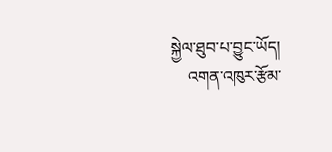སྐྱེལ་ཐུབ་པ་བྱུང་ཡོད།
    འགན་འཁུར་རྩོམ་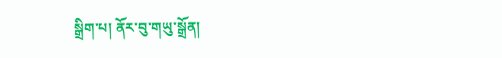སྒྲིག་པ། ནོར་བུ་གཡུ་སྒྲོན།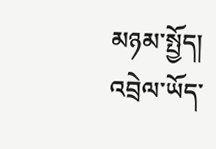མཉམ་སྤྱོད།
འབྲེལ་ཡོད་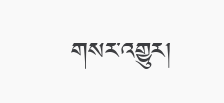གསར་འགྱུར།